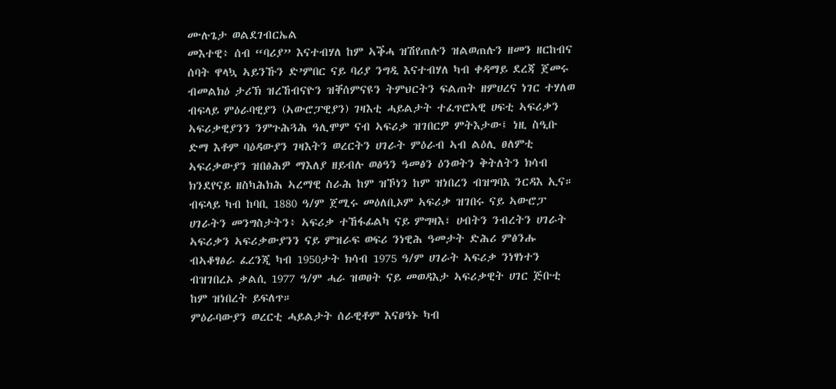ሙሉጌታ ወልደገብርኤል
መእተዊ፥ ሰብ “ባሪያ” እናተብሃለ ከም ኣቕሓ ዝሽየጠሉን ዝልወጠሉን ዘመን ዘርከብና ሰባት ዋላኳ ኣይንኹን ድ’ምበር ናይ ባሪያ ንግዲ እናተብሃለ ካብ ቀዳማይ ደረጃ ጀመሩ ብመልክዕ ታሪኽ ዝረኸብናዮን ዝቐሰምናዩን ትምህርትን ፍልጠት ዘምሀረና ነገር ተሃለወ ብፍላይ ምዕራባዊያን (ኣውሮፓዊያን) ገዛእቲ ሓይልታት ተፈጥሮኣዊ ሀፍቲ ኣፍሪቃን ኣፍሪቃዊያንን ንምጉሕጓሕ ዓሊሞም ናብ ኣፍሪቃ ዝገበርዎ ምትእታው፤ ነዚ ስዒቡ ድማ እቶም ባዕዳውያን ገዛእትን ወረርትን ሀገራት ምዕራብ ኣብ ልዕሊ ፀለምቲ ኣፍሪቃውያን ዝበፅሕዎ ማእለያ ዘይብሉ ወፅዓን ዓመፅን ዕንወትን ቅትለትን ክሳብ ክንደየናይ ዘስካሕክሕ ኣረማዊ ስራሕ ከም ዝኾነን ከም ዝነበረን ብዝግባእ ንርዳእ ኢና። ብፍላይ ካብ ከባቢ 1880 ዓ/ም ጀሚሩ መዕለቢኦም ኣፍሪቃ ዝገበሩ ናይ ኣውሮፓ ሀገራትን መንግስታትን፥ ኣፍሪቃ ተኸፋፊልካ ናይ ምግዛእ፣ ሀብትን ንብረትን ሀገራት ኣፍሪቃን ኣፍሪቃውያንን ናይ ምዝራፍ ወፍሪ ንነዊሕ ዓመታት ድሕሪ ምፅንሑ ብኣቆፃፅራ ፈረንጂ ካብ 1950ታት ክሳብ 1975 ዓ/ም ሀገራት ኣፍሪቃ ንነፃነተን ብዝገበረኦ ቃልሲ 1977 ዓ/ም ሓራ ዝወፀት ናይ መወዳእታ ኣፍሪቃዊት ሀገር ጅቡቲ ከም ዝነበረት ይፍለጥ።
ምዕራባውያን ወረርቲ ሓይልታት ሰራዊቶም እናፀዓኑ ካብ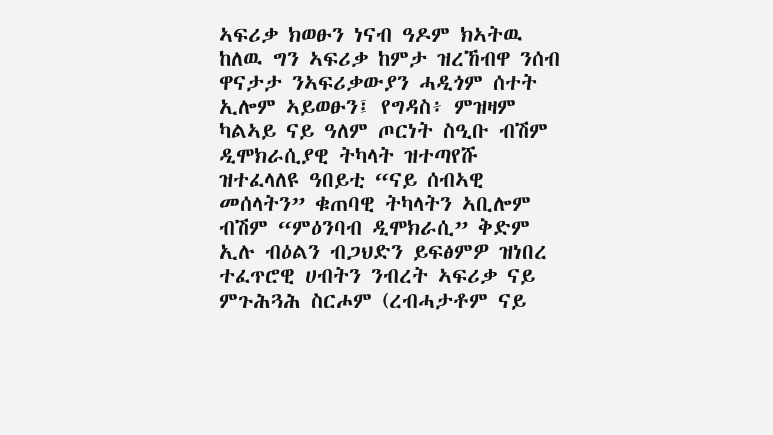ኣፍሪቃ ክወፁን ነናብ ዓዶም ክኣትዉ ከለዉ ግን ኣፍሪቃ ከምታ ዝረኸብዋ ንሰብ ዋናታታ ንኣፍሪቃውያን ሓዲጎም ሰተት ኢሎም ኣይወፁን፤ የግዳስ፥ ምዝዛም ካልኣይ ናይ ዓለም ጦርነት ስዒቡ ብሽም ዲሞክራሲያዊ ትካላት ዝተጣየሹ ዝተፈላለዩ ዓበይቲ “ናይ ሰብኣዊ መሰላትን” ቁጠባዊ ትካላትን ኣቢሎም ብሽም “ምዕንባብ ዲሞክራሲ” ቅድም ኢሉ ብዕልን ብጋህድን ይፍፅምዎ ዝነበረ ተፈጥሮዊ ሀብትን ንብረት ኣፍሪቃ ናይ ምጉሕጓሕ ስርሖም (ረብሓታቶም ናይ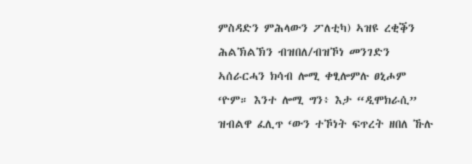ምስዳድን ምሕላውን ፖለቲካ) ኣዝዩ ረቂቕን ሕልኽልኽን ብዝበለ/ብዝኾነ መንገድን ኣሰራርሓን ክሳብ ሎሚ ቀፂሎምሉ ፀኒሖም ‘ዮም። እንተ ሎሚ ግን፥ እታ “ዲሞክራሲ” ዝብልዋ ፈሊጥ ‘ውን ተኾነት ፍጥረት ዘበለ ኹሉ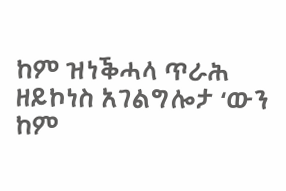ከም ዝነቕሓላ ጥራሕ ዘይኮነስ አገልግሎታ ‘ውን ከም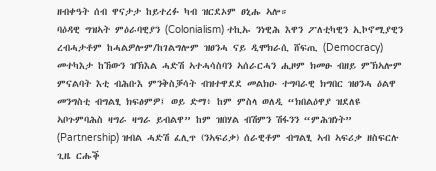ዘብቀዓት ሰብ ዋናታታ ከይተረፉ ካብ ዝርደኦም ፀኒሑ ኣሎ።
ባዕዳዊ ግዝኣት ምዕራባዊያን (Colonialism) ተኪኡ ንነዊሕ እዋን ፖለቲካዊን ኢኮኖሚያዊን ረብሓታቶም ከሓልዎሎም/ከገልግሎም ዝፀንሓ ናይ ዲሞክራሲ ሸፍጢ (Democracy) መተካእታ ከኸውን ዝኽእል ሓድሽ ኣተሓሳስባን ኣሰራርሓን ሒዞም ክመፁ ብዘይ ምኽኣሎም ምናልባት እቲ ብሕቡእ ምንቅስቓሳት ብዝተዋደደ መልክዑ ተግባራዊ ክግበር ዝፀንሓ ዕልዋ መንግስቲ ብግልፂ ክፍፅምዎ፤ ወይ ድማ፥ ከም ምስላ ወለዲ “ክበልዕዋያ ዝደለዩ ኣቦጉምባሕስ ዛግራ ዛግራ ይብልዋ” ከም ዝበሃል ብሽምን ሽፋንን “ምሕዝነት” (Partnership) ዝብል ሓድሽ ፈሊጥ (ንኣፍሪቃ) ሰራዊቶም ብግልፂ ኣብ ኣፍሪቃ ዘስፍርሉ ጊዜ ርሑቕ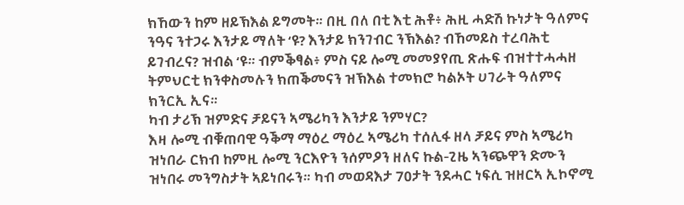ክኸውን ከም ዘይኽእል ይግመት። በዚ በለ በቲ እቲ ሕቶ፥ ሕዚ ሓድሽ ኩነታት ዓለምና ንዓና ንተጋሩ እንታይ ማለት ‘ዩ? እንታይ ክንገብር ንኽእል? ብኸመይስ ተረባሕቲ ይገብረና? ዝብል ‘ዩ። ብምቕፃል፥ ምስ ናይ ሎሚ መመያየጢ ጽሑፍ ብዝተተሓሓዘ ትምህርቲ ክንቀስመሉን ክጠቕመናን ዝኽእል ተመክሮ ካልኦት ሀገራት ዓለምና ክንርኢ ኢና።
ካብ ታሪኽ ዝምድና ቻይናን ኣሜሪካን እንታይ ንምሃር?
እዛ ሎሚ ብቑጠባዊ ዓቕማ ማዕረ ማዕረ ኣሜሪካ ተሰሊፋ ዘላ ቻይና ምስ ኣሜሪካ ዝነበራ ርክብ ከምዚ ሎሚ ንርእዮን ንሰምዖን ዘለና ኩል-ጊዜ ኣንጭዋን ድሙን ዝነበሩ መንግስታት ኣይነበሩን። ካብ መወዳእታ 70ታት ንደሓር ነፍሲ ዝዘርኣ ኢኮኖሚ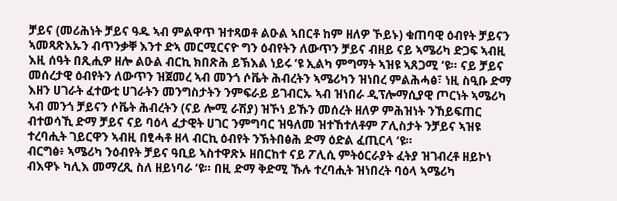ቻይና (መሪሕነት ቻይና ዓዱ ኣብ ምልዋጥ ዝተጻወቶ ልዑል ኣበርቶ ከም ዘለዎ ኾይኑ) ቁጠባዊ ዕብየት ቻይናን ኣመጻጽእኡን ብጥንቃቐ እንተ ድኣ መርሚርናዮ ግን ዕብየትን ለውጥን ቻይና ብዘይ ናይ ኣሜሪካ ድጋፍ ኣብዚ እዚ ሰዓት በጺሒዎ ዘሎ ልዑል ብርኪ ክበጽሕ ይኽእል ነይሩ ‘ዩ ኢልካ ምግማት ኣዝዩ ኣጸጋሚ ‘ዩ። ናይ ቻይና መሰረታዊ ዕብየትን ለውጥን ዝጀመረ ኣብ መንጎ ሶቬት ሕብረትን ኣሜሪካን ዝነበረ ምልሕሓፅ፣ ነዚ ስዒቡ ድማ እዘን ሀገራት ፈተውቲ ሀገራትን መንግስታትን ንምፍራይ ይገብርኡ ኣብ ዝነበራ ዲፕሎማሲያዊ ጦርነት ኣሜሪካ ኣብ መንጎ ቻይናን ሶቬት ሕብረትን (ናይ ሎሚ ራሽያ) ዝኾነ ይኹን መሰረት ዘለዎ ምሕዝነት ንኸይፍጠር ብተወሳኺ ድማ ቻይና ናይ ባዕላ ፈታዊት ሀገር ንምግባር ዝዓለመ ዝተኸተለቶም ፖሊስታት ንቻይና ኣዝዩ ተረባሒት ገይርዋን ኣብዚ በፂሓቶ ዘላ ብርኪ ዕብየት ንኽትበፅሕ ድማ ዕድል ፈጢርላ ‘ዩ።
ብርግፅ፥ ኣሜሪካ ንዕብየት ቻይና ዓቢይ ኣስተዋጽኦ ዘበርከተ ናይ ፖሊሲ ምትዕርራያት ፈትያ ዝገብረቶ ዘይኮነ ብእዋኑ ካሊእ መማረጺ ስለ ዘይነባራ ‘ዩ። በዚ ድማ ቅድሚ ኹሉ ተረባሒት ዝነበረት ባዕላ ኣሜሪካ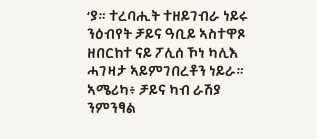‘ያ። ተረባሒት ተዘይገብራ ነይሩ ንዕብየት ቻይና ዓቢይ ኣስተዋጾ ዘበርከተ ናይ ፖሊሰ ኾነ ካሊእ ሓገዛታ ኣይምገበረቶን ነይራ። ኣሜሪካ፥ ቻይና ካብ ራሽያ ንምንፃል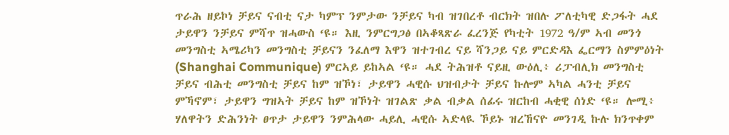ጥራሕ ዘይኮነ ቻይና ናብቲ ናታ ካምፕ ንምታው ንቻይና ካብ ዝገበረቶ ብርክት ዝበሉ ፖለቲካዊ ድጋፋት ሓደ ታይዋን ንቻይና ምሻጥ ዝሓውስ ‘ዩ። እዚ ንምርግጋፅ በኣቆጻጽራ ፈረንጅ የካቲት 1972 ዓ/ም ኣብ መንጎ መንግስቲ ኣሜሪካን መንግስቲ ቻይናን ንፈለማ እዋን ዝተገብረ ናይ ሻንጋይ ናይ ምርድዳእ ፌርማን ስምምዕነት (Shanghai Communique) ምርኣይ ይከኣል ‘ዩ። ሓደ ትሕዝቶ ናይዚ ውዕሊ፥ ሪፓብሊክ መንግስቲ ቻይና ብሕቲ መንግስቲ ቻይና ከም ዝኾነ፣ ታይዋን ሓዊሱ ህዝብታት ቻይና ኩሎም ኣካል ሓንቲ ቻይና ምኻኖም፣ ታይዋን ግዝኣት ቻይና ከም ዝኾነት ዝገልጽ ቃል ብቃል ሰፊሩ ዝርከብ ሓቂዊ ሰነድ ‘ዩ። ሎሚ፥ ሃለዋትን ድሕንነት ፀጥታ ታይዋን ንምሕላው ሓይሊ ሓዊሱ ኣድላዪ ኾይኑ ዝረኸናዮ መንገዲ ኩሉ ክንጥቀም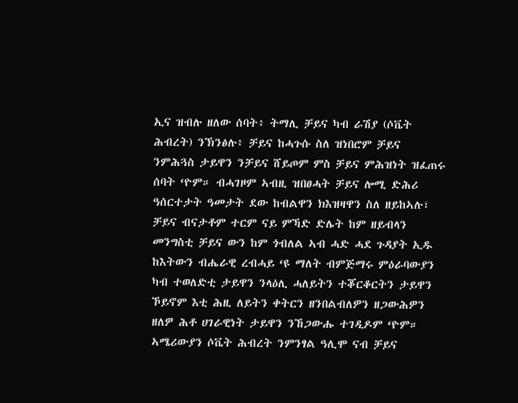ኢና ዝብሉ ዘለው ሰባት፥ ትማሊ ቻይና ካብ ራሽያ (ሶቬት ሕብረት) ንኽንፅሉ፥ ቻይና ከሓጉሱ ስለ ዝነበሮም ቻይና ንምሕጓስ ታይዋን ንቻይና ሸይጦም ምስ ቻይና ምሕዝነት ዝፈጠሩ ሰባት ‘ዮም። ብሓገዞም ኣብዚ ዝበፀሓት ቻይና ሎሚ ድሕሪ ዓሰርተታት ዓመታት ደው ከብልዋን ክእዝዛዋን ስለ ዘይከኣሉ፣ ቻይና ብናታቶም ተርም ናይ ምኻድ ድሌት ከም ዘይብላን መንግስቲ ቻይና ውን ከም ጎብለል ኣብ ሓድ ሓደ ጉዳያት ኢዱ ከእትውን ብሔራዊ ረብሓይ ‘ዩ ማለት ብምጅማሩ ምዕራባውያን ካብ ተወለድቲ ታይዋን ንላዕሊ ሓለይትን ተቖርቆርትን ታይዋን ኾይኖም እቲ ሕዚ ለይትን ቀትርን ዘንበልብለዎን ዘጋውሕዎን ዘለዎ ሕቶ ሀገራዊነት ታይዋን ንኸጋውሑ ተገዲዶም ‘ዮም።
ኣሜሪውያን ሶቬት ሕብረት ንምንፃል ዓሊሞ ናብ ቻይና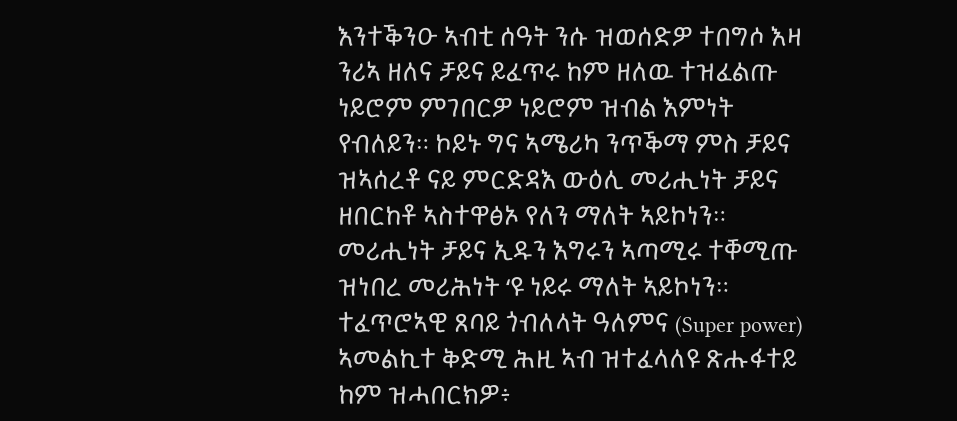እንተቕንዑ ኣብቲ ሰዓት ንሱ ዝወሰድዎ ተበግሶ እዛ ንሪኣ ዘለና ቻይና ይፈጥሩ ከም ዘለዉ ተዝፈልጡ ነይሮም ምገበርዎ ነይሮም ዝብል እምነት የብለይን። ኮይኑ ግና ኣሜሪካ ንጥቕማ ምስ ቻይና ዝኣሰረቶ ናይ ምርድዳእ ውዕሊ መሪሒነት ቻይና ዘበርከቶ ኣስተዋፅኦ የለን ማለት ኣይኮነን። መሪሒነት ቻይና ኢዱን እግሩን ኣጣሚሩ ተቐሚጡ ዝነበረ መሪሕነት ‘ዩ ነይሩ ማለት ኣይኮነን። ተፈጥሮኣዊ ጸባይ ጎብለላት ዓለምና (Super power) ኣመልኪተ ቅድሚ ሕዚ ኣብ ዝተፈላለዩ ጽሑፋተይ ከም ዝሓበርክዎ፥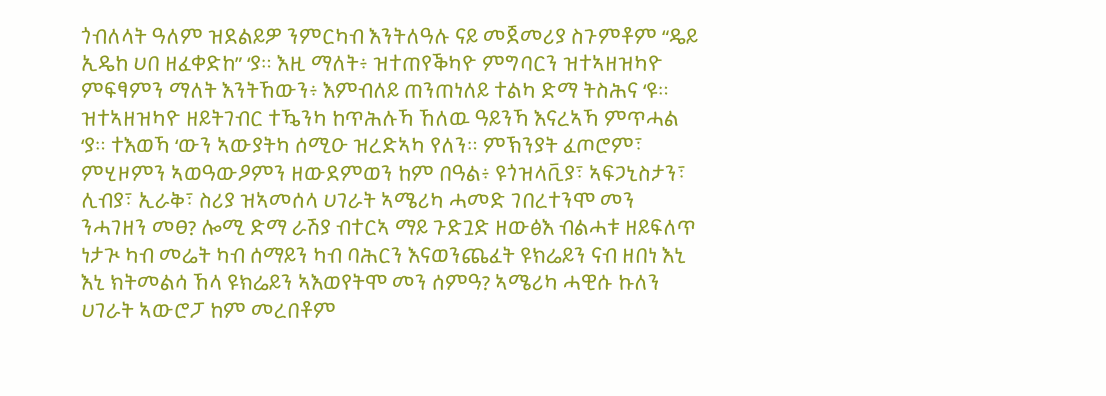ጎብለላት ዓለም ዝደልይዎ ንምርካብ እንትለዓሉ ናይ መጀመሪያ ስጉምቶም “ዴይ ኢዴከ ሀበ ዘፈቀድከ” ‘ያ። እዚ ማለት፥ ዝተጠየቕካዮ ምግባርን ዝተኣዘዝካዮ ምፍፃምን ማለት እንትኸውን፥ እምብለይ ጠንጠነለይ ተልካ ድማ ትስሕና ‘ዩ። ዝተኣዘዝካዮ ዘይትገብር ተዄንካ ከጥሕሉኻ ኸለዉ ዓይንኻ እናረኣኻ ምጥሓል ‘ያ። ተእወኻ ‘ውን ኣውያትካ ሰሚዑ ዝረድኣካ የለን። ምኽንያት ፈጦሮም፣ ምሂዞምን ኣወዓውዖምን ዘውደምወን ከም በዓል፥ ዩጎዝላቪያ፣ ኣፍጋኒስታን፣ ሊብያ፣ ኢራቅ፣ ስሪያ ዝኣመሰላ ሀገራት ኣሜሪካ ሓመድ ገበረተንሞ መን ንሓገዘን መፀ? ሎሚ ድማ ራሽያ ብተርኣ ማይ ጉድጓድ ዘውፅእ ብልሓቱ ዘይፍለጥ ነታጒ ካብ መሬት ካብ ሰማይን ካብ ባሕርን እናወንጨፈት ዩክሬይን ናብ ዘበነ እኒ እኒ ክትመልሳ ኸላ ዩክሬይን ኣእወየትሞ መን ሰምዓ? ኣሜሪካ ሓዊሱ ኩለን ሀገራት ኣውሮፓ ከም መረበቶም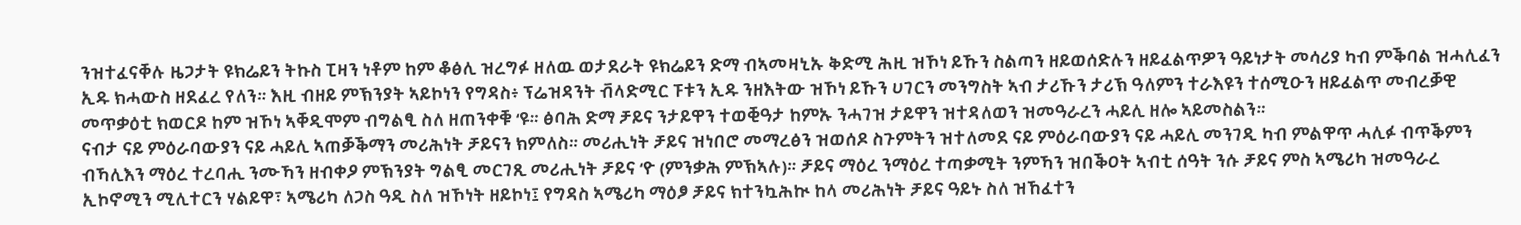ንዝተፈናቐሉ ዜጋታት ዩክሬይን ትኩስ ፒዛን ነቶም ከም ቆፅሊ ዝረግፉ ዘለዉ ወታደራት ዩክሬይን ድማ ብኣመዛኒኡ ቅድሚ ሕዚ ዝኾነ ይኹን ስልጣን ዘይወሰድሉን ዘይፈልጥዎን ዓይነታት መሳሪያ ካብ ምቕባል ዝሓሊፈን ኢዱ ክሓውስ ዘደፈረ የለን። እዚ ብዘይ ምኽንያት ኣይኮነን የግዳስ፥ ፕሬዝዳንት ቭላድሚር ፑቱን ኢዱ ንዘእትው ዝኾነ ይኹን ሀገርን መንግስት ኣብ ታሪኹን ታሪኽ ዓለምን ተራእዩን ተሰሚዑን ዘይፈልጥ መብረቓዊ መጥቃዕቲ ክወርዶ ከም ዝኾነ ኣቐዲሞም ብግልፂ ስለ ዘጠንቀቑ ‘ዩ። ፅባሕ ድማ ቻይና ንታይዋን ተወቒዓታ ከምኡ ንሓገዝ ታይዋን ዝተዳለወን ዝመዓራረን ሓይሊ ዘሎ ኣይመስልን።
ናብታ ናይ ምዕራባውያን ናይ ሓይሊ ኣጠቓቕማን መሪሕነት ቻይናን ክምለስ። መሪሒነት ቻይና ዝነበሮ መማረፅን ዝወሰዶ ስጉምትን ዝተለመደ ናይ ምዕራባውያን ናይ ሓይሊ መንገዲ ካብ ምልዋጥ ሓሊፉ ብጥቕምን ብኻሊእን ማዕረ ተረባሒ ንሙኻን ዘብቀዖ ምኽንያት ግልፂ መርገጺ መሪሒነት ቻይና ‘ዮ (ምንቃሕ ምኽኣሉ)። ቻይና ማዕረ ንማዕረ ተጣቃሚት ንምኻን ዝበቕዐት ኣብቲ ሰዓት ንሱ ቻይና ምስ ኣሜሪካ ዝመዓራረ ኢኮኖሚን ሚሊተርን ሃልይዋ፣ ኣሜሪካ ለጋስ ዓዲ ስለ ዝኾነት ዘይኮነ፤ የግዳስ ኣሜሪካ ማዕፆ ቻይና ክተንኳሕኲ ከላ መሪሕነት ቻይና ዓይኑ ስለ ዝኸፈተን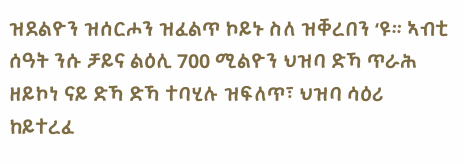ዝደልዮን ዝሰርሖን ዝፈልጥ ኮይኑ ስለ ዝቐረበን ‘ዩ። ኣብቲ ሰዓት ንሱ ቻይና ልዕሊ 700 ሚልዮን ህዝባ ድኻ ጥራሕ ዘይኮነ ናይ ድኻ ድኻ ተባሂሉ ዝፍለጥ፣ ህዝባ ሳዕሪ ከይተረፈ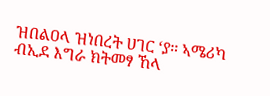ዝበልዐላ ዝነበረት ሀገር ‘ያ። ኣሜሪካ ብኢደ እግራ ክትመፃ ኸላ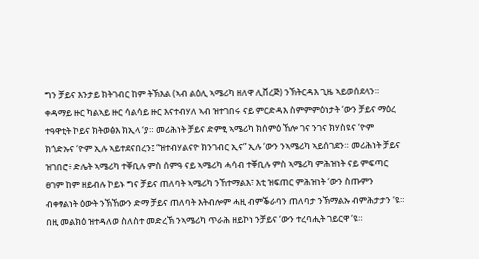ግን ቻይና እንታይ ክትገብር ከም ትኽእል (ኣብ ልዕሊ ኣሜሪካ ዘለዋ ሊቨረጅ) ንኽትርዳእ ጊዜ ኣይወሰደላን። ቀዳማይ ዙር ካልኣይ ዙር ሳልሳይ ዙር እናተብሃለ ኣብ ዝተገበሩ ናይ ምርድዳእ ስምምምዕነታት ‘ውን ቻይና ማዕረ ተዓዋቲት ኮይና ክትወፅእ ክኢላ ‘ያ። መሪሕነት ቻይና ድምፂ ኣሜሪካ ክሰምዕ ኸሎ ገና ንገና ክሃስዩና ‘ዮም ክጎድኡና ‘ዮም ኢሉ ኣይተደናበረን፤ “ዝተብሃልናዮ ክንገብር ኢና” ኢሉ ‘ውን ንኣሜሪካ ኣይሰገደን። መሪሕነት ቻይና ዝገበሮ፥ ድሌት ኣሜሪካ ተቐቢሉ ምስ ሰምዓ ናይ ኣሜሪካ ሓሳብ ተቐቢሉ ምስ ኣሜሪካ ምሕዝነት ናይ ምፍጣር ፀገም ከም ዘይብሉ ኮይኑ ግና ቻይና ጠለባት ኣሜሪካ ንኸተማልእ፣ እቲ ዝፍጠር ምሕዝነት ‘ውን ስጡምን ብቀፃልነት ዕውት ንኽኸውን ድማ ቻይና ጠለባት እትብሎም ሓዚ ብምቕራባን ጠለባታ ንኽማልኡ ብምሕታታን ‘ዩ። በዚ መልክዕ ዝተዳለወ ስለስተ መድረኽ ንኣሜሪካ ጥራሕ ዘይኮነ ንቻይና ‘ውን ተረባሒት ገይርዋ ‘ዩ።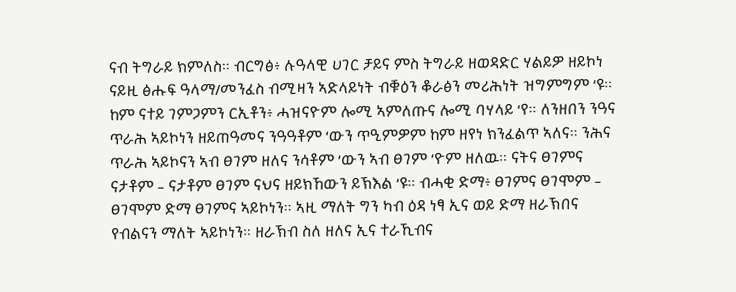ናብ ትግራይ ክምለስ። ብርግፅ፥ ሉዓላዊ ሀገር ቻይና ምስ ትግራይ ዘወዳድር ሃልይዎ ዘይኮነ ናይዚ ፅሑፍ ዓላማ/መንፈስ ብሚዛን ኣድላይነት ብቑዕን ቆራፅን መሪሕነት ዝግምግም ‘ዩ። ከም ናተይ ገምጋምን ርኢቶን፥ ሓዝናዮም ሎሚ ኣምለጡና ሎሚ ባሃላይ ‘የ። ለንዘበን ንዓና ጥራሕ ኣይኮነን ዘይጠዓመና ንዓዓቶም ‘ውን ጥዒምዎም ከም ዘየነ ክንፈልጥ ኣለና። ንሕና ጥራሕ ኣይኮናን ኣብ ፀገም ዘለና ንሳቶም ‘ውን ኣብ ፀገም ‘ዮም ዘለዉ። ናትና ፀገምና ናታቶም – ናታቶም ፀገም ናህና ዘይክኸውን ይኽእል ‘ዩ። ብሓቂ ድማ፥ ፀገምና ፀገሞም – ፀገሞም ድማ ፀገምና ኣይኮነን። ኣዚ ማለት ግን ካብ ዕዳ ነፃ ኢና ወይ ድማ ዘራኽበና የብልናን ማለት ኣይኮነን። ዘራኽብ ስለ ዘለና ኢና ተራኺብና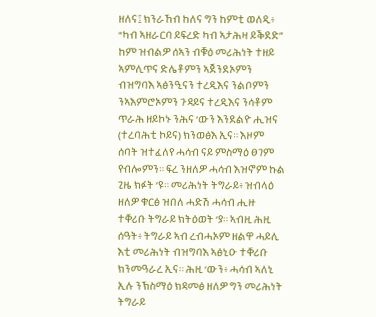ዘለና፤ ክንራኸብ ከለና ግን ከምቲ ወለዲ፥ “ካብ ኣዘራርባ ይፍረድ ካብ ኣታሕዛ ይቕደድ” ከም ዝብልዎ ሰኣን ብቑዕ መሪሕነት ተዘይ ኣምሊጥና ድሌቶምን ኣጀንደኦምን ብዝግባእ ኣፅንዒናን ተረዲእና ንልቦምን ንኣእምሮኦምን ጉዳይና ተረዲእና ንሳቶም ጥራሕ ዘይኮኑ ንሕና ‘ውን እንደልዮ ሒዝና (ተረባሕቲ ኮይና) ክንወፅእ ኢና። እዞም ሰባት ዝተፈለየ ሓሳብ ናይ ምስማዕ ፀገም የብሎምን። ፍረ ንዘለዎ ሓሳብ እዝኖም ኩል ጊዜ ክፉት ‘ዩ። መሪሕነት ትግራይ፥ ዝብላዕ ዘለዎ ቁርፅ ዝበለ ሓድሽ ሓሳብ ሒዙ ተቐሪቡ ትግራይ ክትዕወት ‘ያ። ኣብዚ ሕዚ ሰዓት፥ ትግራይ ኣብ ረብሓኦም ዘልዋ ሓይሊ እቲ መሪሕነት ብዝግባእ ኣፅኒዑ ተቐሪቡ ክንመዓራረ ኢና። ሕዚ ‘ውን፥ ሓሳብ ኣለኒ ኢሉ ንኽስማዕ ክዳመፅ ዘለዎ ግን መሪሕነት ትግራይ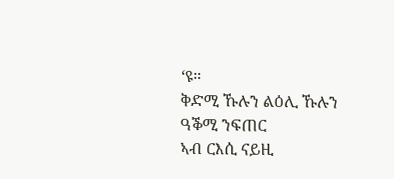‘ዩ።
ቅድሚ ኹሉን ልዕሊ ኹሉን ዓቕሚ ንፍጠር
ኣብ ርእሲ ናይዚ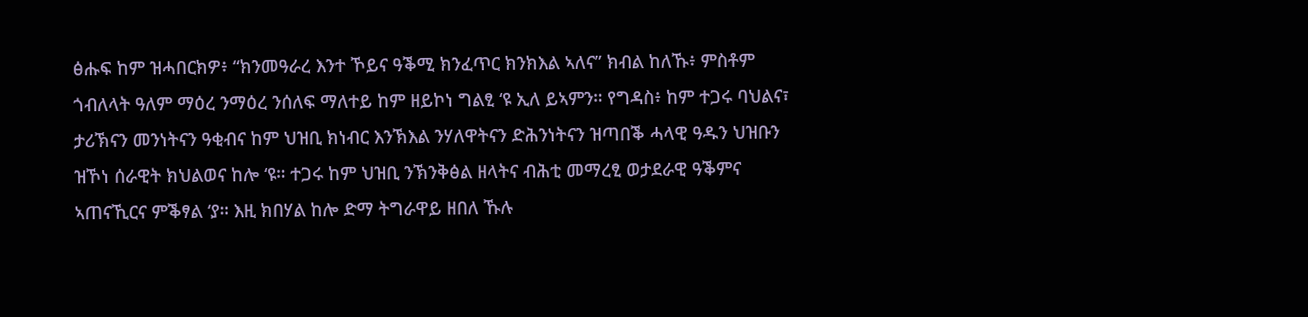ፅሑፍ ከም ዝሓበርክዎ፥ “ክንመዓራረ እንተ ኾይና ዓቕሚ ክንፈጥር ክንክእል ኣለና” ክብል ከለኹ፥ ምስቶም ጎብለላት ዓለም ማዕረ ንማዕረ ንሰለፍ ማለተይ ከም ዘይኮነ ግልፂ ‘ዩ ኢለ ይኣምን። የግዳስ፥ ከም ተጋሩ ባህልና፣ ታሪኽናን መንነትናን ዓቂብና ከም ህዝቢ ክነብር እንኽእል ንሃለዋትናን ድሕንነትናን ዝጣበቕ ሓላዊ ዓዱን ህዝቡን ዝኾነ ሰራዊት ክህልወና ከሎ ‘ዩ። ተጋሩ ከም ህዝቢ ንኽንቅፅል ዘላትና ብሕቲ መማረፂ ወታደራዊ ዓቕምና ኣጠናኺርና ምቕፃል ‘ያ። እዚ ክበሃል ከሎ ድማ ትግራዋይ ዘበለ ኹሉ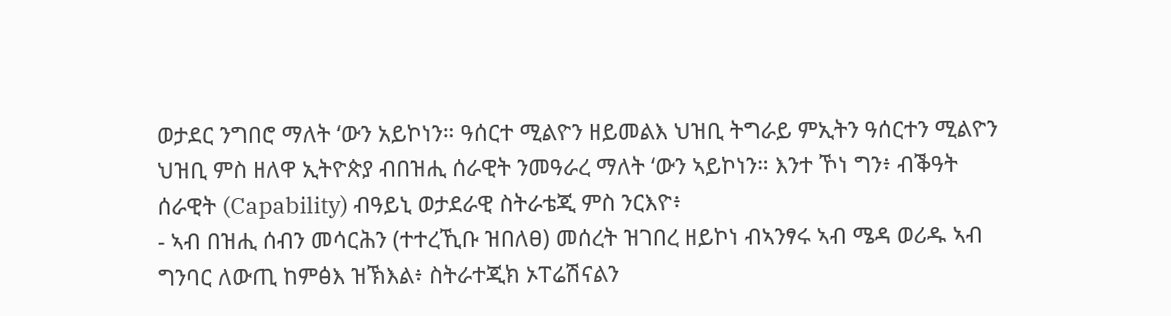ወታደር ንግበሮ ማለት ‘ውን አይኮነን። ዓሰርተ ሚልዮን ዘይመልእ ህዝቢ ትግራይ ምኢትን ዓሰርተን ሚልዮን ህዝቢ ምስ ዘለዋ ኢትዮጵያ ብበዝሒ ሰራዊት ንመዓራረ ማለት ‘ውን ኣይኮነን። እንተ ኾነ ግን፥ ብቕዓት ሰራዊት (Capability) ብዓይኒ ወታደራዊ ስትራቴጂ ምስ ንርእዮ፥
- ኣብ በዝሒ ሰብን መሳርሕን (ተተረኺቡ ዝበለፀ) መሰረት ዝገበረ ዘይኮነ ብኣንፃሩ ኣብ ሜዳ ወሪዱ ኣብ ግንባር ለውጢ ከምፅእ ዝኽእል፥ ስትራተጂክ ኦፐሬሽናልን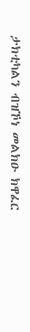ታክቲካልን ብዝኾነ መልክዑ ክዋፈር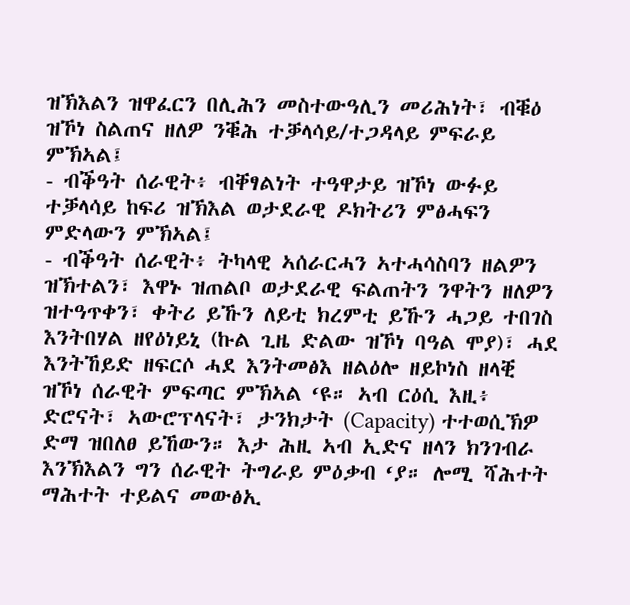ዝኽእልን ዝዋፈርን በሊሕን መስተውዓሊን መሪሕነት፣ ብቑዕ ዝኾነ ስልጠና ዘለዎ ንቑሕ ተቓላሳይ/ተጋዳላይ ምፍራይ ምኽኣል፤
- ብቕዓት ሰራዊት፥ ብቐፃልነት ተዓዋታይ ዝኾነ ውፉይ ተቓላሳይ ከፍሪ ዝኽእል ወታደራዊ ዶክትሪን ምፅሓፍን ምድላውን ምኽኣል፤
- ብቕዓት ሰራዊት፥ ትካላዊ ኣሰራርሓን ኣተሓሳስባን ዘልዎን ዝኽተልን፣ እዋኑ ዝጠልቦ ወታደራዊ ፍልጠትን ንዋትን ዘለዎን ዝተዓጥቀን፣ ቀትሪ ይኹን ለይቲ ክረምቲ ይኹን ሓጋይ ተበገስ እንትበሃል ዘየዕነይኒ (ኩል ጊዜ ድልው ዝኾነ ባዓል ሞያ)፣ ሓደ እንትኸይድ ዘፍርሶ ሓደ እንትመፅእ ዘልዕሎ ዘይኮነስ ዘላቒ ዝኾነ ሰራዊት ምፍጣር ምኽኣል ‘ዩ። ኣብ ርዕሲ እዚ፥ ድሮናት፣ ኣውሮፕላናት፣ ታንክታት (Capacity) ተተወሲኽዎ ድማ ዝበለፀ ይኸውን። እታ ሕዚ ኣብ ኢድና ዘላን ክንገብራ እንኽእልን ግን ሰራዊት ትግራይ ምዕቃብ ‘ያ። ሎሚ ሻሕተት ማሕተት ተይልና መውፅኢ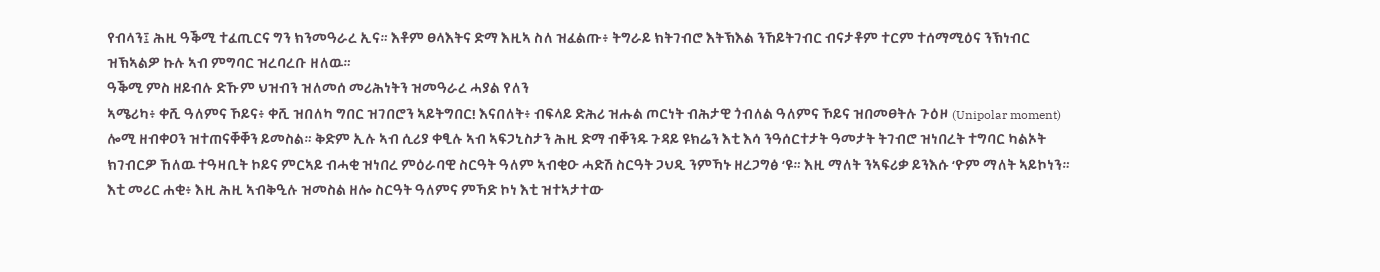የብላን፤ ሕዚ ዓቕሚ ተፈጢርና ግን ክንመዓራረ ኢና። እቶም ፀላእትና ድማ እዚኣ ስለ ዝፈልጡ፥ ትግራይ ክትገብሮ እትኽእል ንኸይትገብር ብናታቶም ተርም ተሰማሚዕና ንኽነብር ዝኽኣልዎ ኩሉ ኣብ ምግባር ዝረባረቡ ዘለዉ።
ዓቕሚ ምስ ዘይብሉ ድኹም ህዝብን ዝለመሰ መሪሕነትን ዝመዓራረ ሓያል የለን
ኣሜሪካ፥ ቀሺ ዓለምና ኾይና፥ ቀሺ ዝበለካ ግበር ዝገበሮን ኣይትግበር! እናበለት፥ ብፍላይ ድሕሪ ዝሑል ጦርነት ብሕታዊ ጎብለል ዓለምና ኾይና ዝበመፀትሉ ጉዕዞ (Unipolar moment) ሎሚ ዘብቀዐን ዝተጠናቐቐን ይመስል። ቅድም ኢሉ ኣብ ሲሪያ ቀፂሉ ኣብ ኣፍጋኒስታን ሕዚ ድማ ብቐንዱ ጉዳይ ዩክሬን እቲ እሳ ንዓሰርተታት ዓመታት ትገብሮ ዝነበረት ተግባር ካልኦት ክገብርዎ ኸለዉ ተዓዛቢት ኮይና ምርኣይ ብሓቂ ዝነበረ ምዕራባዊ ስርዓት ዓለም ኣብቂዑ ሓድሽ ስርዓት ጋህዲ ንምኻኑ ዘረጋግፅ ‘ዩ። እዚ ማለት ንኣፍሪቃ ይንእሱ ‘ዮም ማለት ኣይኮነን። እቲ መሪር ሐቂ፥ እዚ ሕዚ ኣብቅዒሉ ዝመስል ዘሎ ስርዓት ዓለምና ምኻድ ኮነ እቲ ዝተኣታተው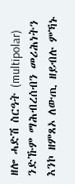ዘሎ ሓድሽ ስርዓት (multipolar) ንድኹም ማሕብረሰብን መሪሕነትን እንኮ ዘምጸኦ ለውጢ ዘይብሉ ምኻኑ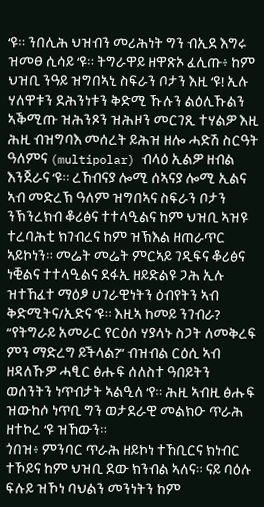‘ዩ። ንበሊሕ ህዝብን መሪሕነት ግን ብኢደ እግሩ ዝመፀ ሲሳይ ‘ዩ። ትግራዋይ ዘዋጽኦ ፈሊጡ፥ ከም ህዝቢ ንዓይ ዝግበኣኒ ስፍራን ቦታን እዚ ‘ዩ! ኢሉ ሃለዋቱን ደሕንነቱን ቅድሚ ኹሉን ልዕሊኹልን ኣቕሚጡ ዝሕንጾን ዝሕዞን መርገጺ ተሃልዎ እዚ ሕዚ ብዝግባእ መሰረት ይሕዝ ዘሎ ሓድሽ ስርዓት ዓለምና (multipolar) ብላዕ ኢልዎ ዘብል እንጀራና ‘ዩ። ረኸብናያ ሎሚ ሰኣናያ ሎሚ ኢልና ኣብ መድረኽ ዓለም ዝግበኣና ስፍራን ቦታን ንኽንረክብ ቆሪፅና ተተላዒልና ከም ህዝቢ ኣዝዩ ተረባሕቲ ክገብረና ከም ዝኽእል ዘጠራጥር ኣይኮነን። መሬት መሬት ምርኣይ ገዲፍና ቆሪፅና ነቒልና ተተላዒልና ደፋኢ ዘይድልዩ ጋሕ ኢሉ ዝተኸፈተ ማዕፆ ሀገራዊነትን ዕብየትን ኣብ ቅድሚትና/ኢድና ‘ዩ። እዚኣ ከመይ ንገብራ? “የትግራይ አመራር የርዕሰ ሃያላኑ ስጋት ለመቅረፍ ምን ማድረግ ይችላል?” ብዝብል ርዕሲ ኣብ ዘዳለኹዎ ሓፂር ፅሑፍ ሰለስተ ዓበይትን ወሰንትን ነጥብታት ኣልዒለ ‘የ። ሕዚ ኣብዚ ፅሑፍ ዝውከሶ ነጥቢ ግን ወታደራዊ መልክዑ ጥራሕ ዘተኮረ ‘ዩ ዝኸውን።
ጎበዝ፥ ምንባር ጥራሕ ዘይኮነ ተኸቢርና ክነብር ተኾይና ከም ህዝቢ ደው ክንብል ኣለና። ናይ ባዕሉ ፍሉይ ዝኾነ ባህልን መንነትን ከም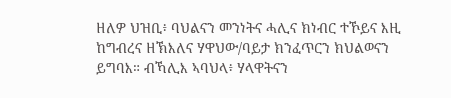ዘለዎ ህዝቢ፥ ባህልናን መንነትና ሓሊና ክነብር ተኾይና እዚ ከግብረና ዘኽእለና ሃዋህው/ባይታ ክንፈጥርን ክህልወናን ይግባእ። ብኻሊእ ኣባህላ፥ ሃላዋትናን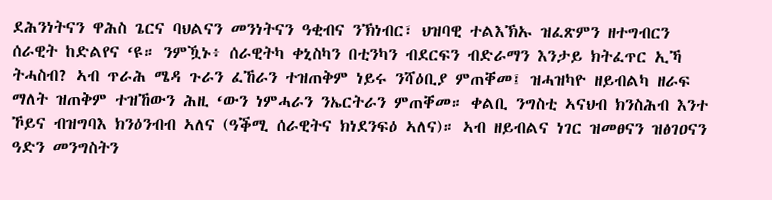ደሕንነትናን ዋሕስ ጌርና ባህልናን መንነትናን ዓቂብና ንኽነብር፣ ህዝባዊ ተልእኽኡ ዝፈጽምን ዘተግብርን ሰራዊት ከድልየና ‘ዩ። ንምዃኑ፥ ሰራዊትካ ቀኒስካን በቲንካን ብደርፍን ብድራማን እንታይ ክትፈጥር ኢኻ ትሓስብ? ኣብ ጥራሕ ሜዳ ጉራን ፈኸራን ተዝጠቅም ነይሩ ንሻዕቢያ ምጠቐመ፤ ዝሓዝካዮ ዘይብልካ ዘራፍ ማለት ዝጠቅም ተዝኸውን ሕዚ ‘ውን ነምሓራን ንኤርትራን ምጠቐመ። ቀልቢ ንግስቲ ኣናህብ ክንስሕብ እንተ ኾይና ብዝግባእ ክንዕንብብ ኣለና (ዓቕሚ ሰራዊትና ክነደንፍዕ ኣለና)። ኣብ ዘይብልና ነገር ዝመፀናን ዝፅገዐናን ዓድን መንግስትን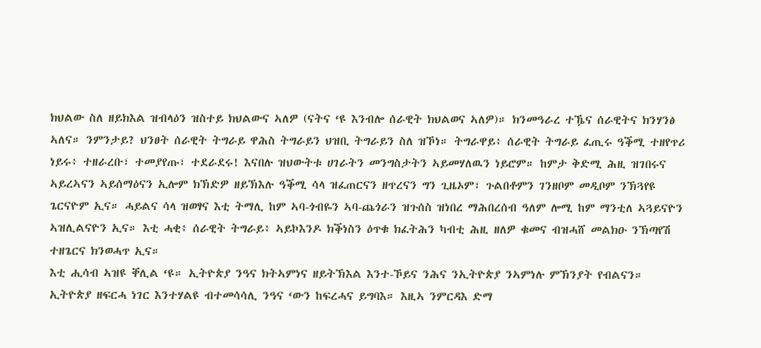ክህልው ስለ ዘይክእል ዝብላዕን ዝስተይ ክህልውና ኣለዎ (ናትና ‘ዩ እንብሎ ሰራዊት ክህልወና ኣለዎ)። ክንመዓራረ ተዄና ሰራዊትና ክንሃንፅ ኣለና። ንምንታይ? ህንፀት ሰራዊት ትግራይ ዋሕስ ትግራይን ህዝቢ ትግራይን ስለ ዝኾነ። ትግራዋይ፥ ሰራዊት ትግራይ ፈጢሩ ዓቕሚ ተዘየጥሪ ነይሩ፥ ተዘራረቡ፣ ተመያየጡ፣ ተደራደሩ! እናበሉ ዝህውትቱ ሀገራትን መንግስታትን ኣይመሃለዉን ነይሮም። ከምታ ቅድሚ ሕዚ ዝገበሩና ኣይረኣናን ኣይሰማዕናን ኢሎም ክኽድዎ ዘይኽእሉ ዓቕሚ ሳላ ዝፈጠርናን ዘጥረናን ግን ጊዜኦም፣ ጉልበቶምን ገንዘቦም መዲቦም ንኽጓየዩ ጌርናዮም ኢና። ሓይልና ሳላ ዝወፃና እቲ ትማሊ ከም ኣባ-ጎብዬን ኣባ-ጨጎራን ዝጉሰስ ዝነበረ ማሕበረሰብ ዓለም ሎሚ ከም ማንቲለ ኣጓይናዮን ኣዝሊልናዮን ኢና። እቲ ሓቂ፥ ሰራዊት ትግራይ፥ ኣይኮእንዶ ክቕነስን ዕጥቁ ክፈትሕን ካብቲ ሕዚ ዘለዎ ቁመና ብዝሓሸ መልክዑ ንኽጣየሽ ተዘጌርና ክንወሓጥ ኢና።
እቲ ሒሳብ ኣዝዩ ቐሊል ‘ዩ። ኢትዮጵያ ንዓና ክትኣምነና ዘይትኽእል እንተ-ኾይና ንሕና ንኢትዮጵያ ንኣምነሉ ምኽንያት የብልናን። ኢትዮጵያ ዘፍርሓ ነገር እንተሃልዩ ብተመሳሳሊ ንዓና ‘ውን ከፍረሓና ይግባእ። እዚኣ ንምርዳእ ድማ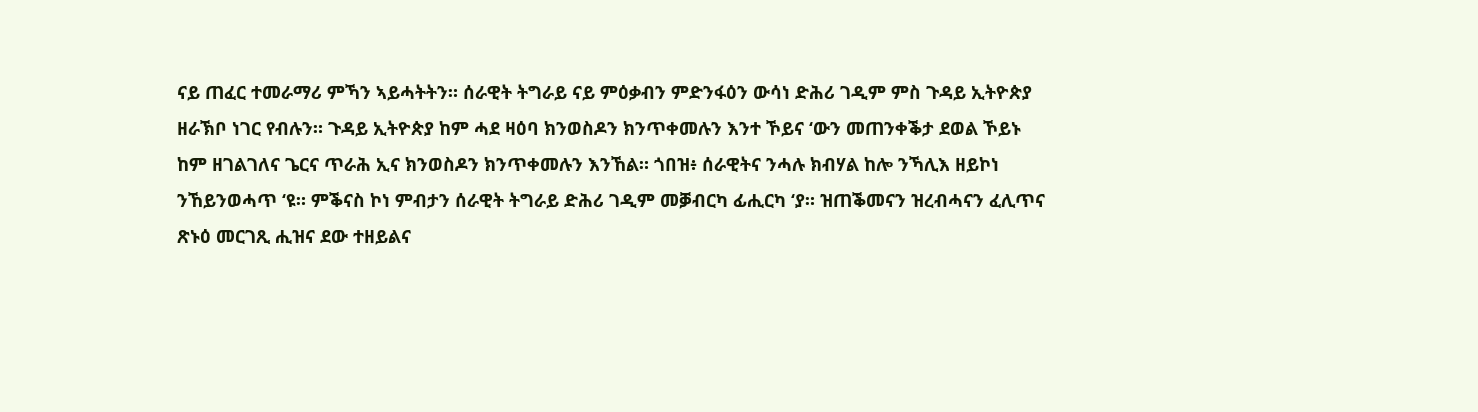ናይ ጠፈር ተመራማሪ ምኻን ኣይሓትትን። ሰራዊት ትግራይ ናይ ምዕቃብን ምድንፋዕን ውሳነ ድሕሪ ገዲም ምስ ጉዳይ ኢትዮጵያ ዘራኽቦ ነገር የብሉን። ጉዳይ ኢትዮጵያ ከም ሓደ ዛዕባ ክንወስዶን ክንጥቀመሉን እንተ ኾይና ‘ውን መጠንቀቕታ ደወል ኾይኑ ከም ዘገልገለና ጌርና ጥራሕ ኢና ክንወስዶን ክንጥቀመሉን እንኸል። ጎበዝ፥ ሰራዊትና ንሓሉ ክብሃል ከሎ ንኻሊእ ዘይኮነ ንኸይንወሓጥ ‘ዩ። ምቕናስ ኮነ ምብታን ሰራዊት ትግራይ ድሕሪ ገዲም መቓብርካ ፊሒርካ ‘ያ። ዝጠቕመናን ዝረብሓናን ፈሊጥና ጽኑዕ መርገጺ ሒዝና ደው ተዘይልና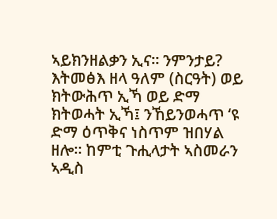ኣይክንዘልቃን ኢና። ንምንታይ? እትመፅእ ዘላ ዓለም (ስርዓት) ወይ ክትውሕጥ ኢኻ ወይ ድማ ክትወሓት ኢኻ፤ ንኸይንወሓጥ ‘ዩ ድማ ዕጥቅና ነስጥም ዝበሃል ዘሎ። ከምቲ ጉሒላታት ኣስመራን ኣዲስ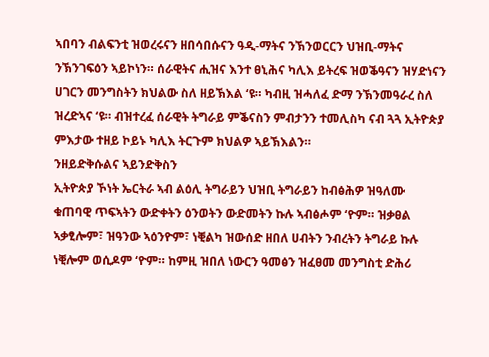ኣበባን ብልፍንቲ ዝወረሩናን ዘበሳበሱናን ዓዲ-ማትና ንኽንወርርን ህዝቢ-ማትና ንኽንገፍዕን ኣይኮነን። ሰራዊትና ሒዝና እንተ ፀኒሕና ካሊእ ይትረፍ ዝወቕዓናን ዝሃድነናን ሀገርን መንግስትን ክህልው ስለ ዘይኽእል ‘ዩ። ካብዚ ዝሓለፈ ድማ ንኽንመዓራረ ስለ ዝረድኣና ‘ዩ። ብዝተረፈ ሰራዊት ትግራይ ምቕናስን ምብታንን ተመሊስካ ናብ ጓጓ ኢትዮጵያ ምእታው ተዘይ ኮይኑ ካሊእ ትርጉም ክህልዎ ኣይኽእልን።
ንዘይድቅሱልና ኣይንድቅስን
ኢትዮጵያ ኾነት ኤርትራ ኣብ ልዕሊ ትግራይን ህዝቢ ትግራይን ከብፅሕዎ ዝዓለሙ ቁጠባዊ ጥፍኣትን ውድቀትን ዕንወትን ውድመትን ኩሉ ኣብፅሖም ‘ዮም። ዝቃፀል ኣቃፂሎም፣ ዝዓንው ኣዕንዮም፣ ነቒልካ ዝውሰድ ዘበለ ሀብትን ንብረትን ትግራይ ኩሉ ነቒሎም ወሲዶም ‘ዮም። ከምዚ ዝበለ ነውርን ዓመፅን ዝፈፀመ መንግስቲ ድሕሪ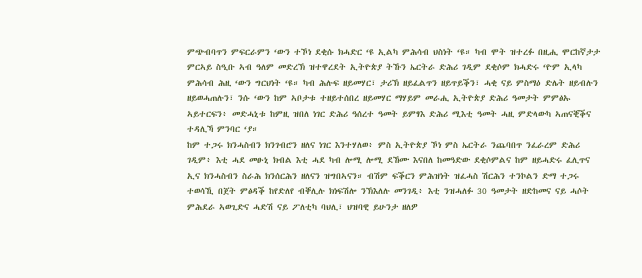ምጭብባጥን ምፍርራምን ‘ውን ተኾነ ደቂሱ ክሓድር ‘ዩ ኢልካ ምሕሳብ ህስነት ‘ዩ። ካብ ሞት ዝተረፉ በዚሒ ሞርከኛታታ ምርኣይ ስዒቡ ኣብ ዓለም መድረኽ ዝተዋረደት ኢትዮጵያ ትኹን ኤርትራ ድሕሪ ገዲም ደቂሶም ክሓድሩ ‘ዮም ኢላካ ምሕሳብ ሕዚ ‘ውን ግርህነት ‘ዩ። ካብ ሕሉፍ ዘይመሃር፣ ታሪኽ ዘይፈልጥን ዘይጥይቕን፣ ሓቂ ናይ ምስማዕ ድሌት ዘይብሉን ዘይወሓጠሉን፣ ንሱ ‘ውን ከም ኣቦታቱ ተዘይተሰበረ ዘይመሃር ማሃይም መራሒ ኢትዮጵያ ድሕሪ ዓመታት ምምፅኡ ኣይተርፍን፥ መድሓኒቱ ከምዚ ዝበለ ነገር ድሕሪ ዓሰረተ ዓመት ይምፃእ ድሕሪ ሚእቲ ዓመት ሓዚ ምድላውካ ኣጠናቒቕና ተዳሊኻ ምንባር ‘ያ።
ከም ተጋሩ ክንሓስብን ክንገብሮን ዘለና ነገር እንተሃለወ፥ ምስ ኢትዮጵያ ኾነ ምስ ኤርትራ ንጨባበጥ ንፈራረም ድሕሪ ገዲም፥ እቲ ሓደ መፁኒ ክብል እቲ ሓደ ካብ ሎሚ ሎሚ ደኸሙ እናበለ ከመዓድው ደቂሶምልና ከም ዘይሓድሩ ፈሊጥና ኢና ክንሓስብን ስራሕ ክንሰርሕን ዘለናን ዝግበኣናን። ብሽም ፍቕርን ምሕዝነት ዝፈሓስ ሽርሕን ተንኮልን ድማ ተጋሩ ተወሳኺ በጀት ምፅዳቕ ከየድለየ ብቐሊሉ ክነፍሽሎ ንኽእለሉ መንገዲ፥ እቲ ንዝሓለፉ 30 ዓመታት ዘድከመና ናይ ሓሶት ምሕደራ ኣወጊድና ሓድሽ ናይ ፖለቲካ ባህሊ፣ ህዝባዊ ይሁንታ ዘለዎ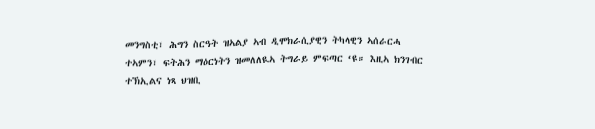መንግስቲ፣ ሕግን ስርዓት ዝኣልያ ኣብ ዲሞክራሲያዊን ትካላዊን ኣሰራርሓ ተኣምን፣ ፍትሕን ማዕርነትን ዝመለለዪኣ ትግራይ ምፍጣር ‘ዩ። እዚኣ ክንገብር ተኽኢልና ነጻ ህዝቢ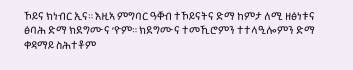ኾይና ክነብር ኢና። እዚኣ ምግባር ዓቐብ ተኾይናትና ድማ ከምታ ለሚ ዘፅነቱና ፅባሕ ድማ ክደግሙና ‘ዮም። ክደግሙና ተመኺሮምን ተተላዒሎምን ድማ ቀዳማይ ስሕተቶም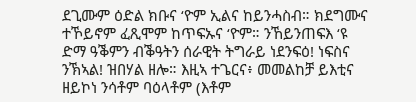ደጊሙም ዕድል ክቡና ‘ዮም ኢልና ከይንሓስብ። ክደግሙና ተኾይኖም ፈጺሞም ከጥፍኡና ‘ዮም። ንኸይንጠፍእ ‘ዩ ድማ ዓቕምን ብቕዓትን ሰራዊት ትግራይ ነደንፍዕ! ነፍስና ንኽኣል! ዝበሃል ዘሎ። እዚኣ ተጌርና፥ መመልከቻ ይእቲና ዘይኮነ ንሳቶም ባዕላቶም (እቶም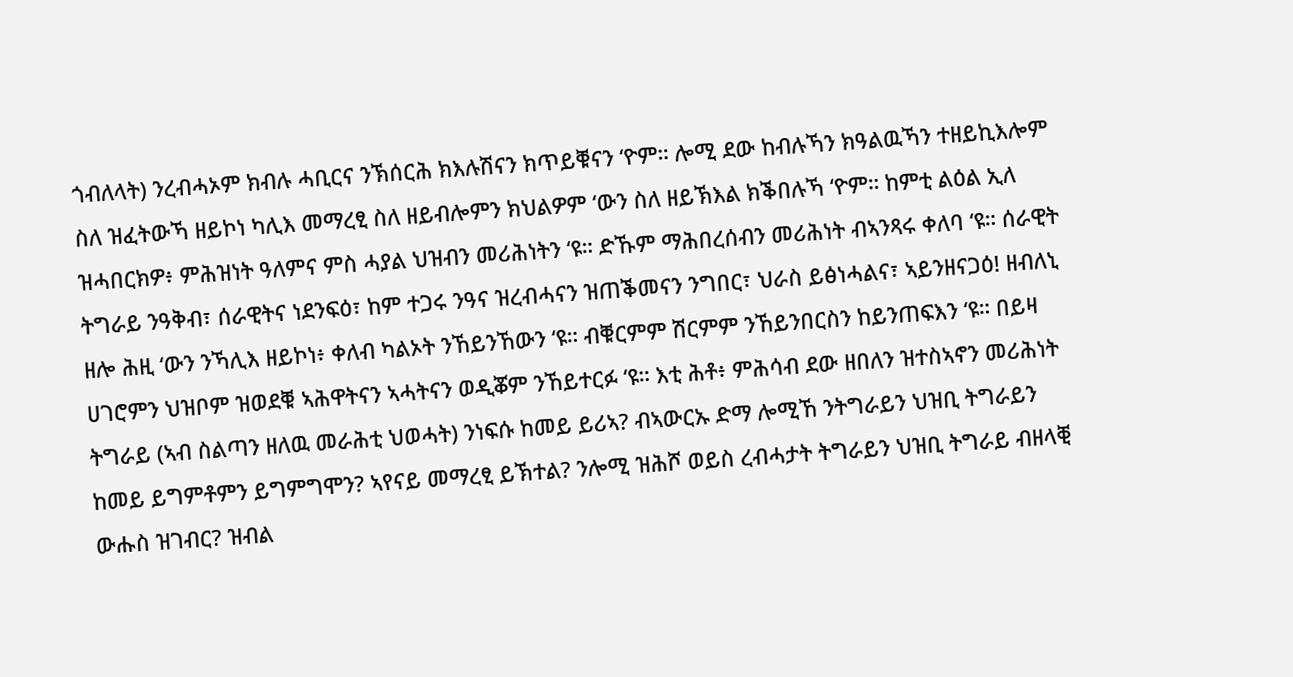ጎብለላት) ንረብሓኦም ክብሉ ሓቢርና ንኽሰርሕ ክእሉሽናን ክጥይቑናን ‘ዮም። ሎሚ ደው ከብሉኻን ክዓልዉኻን ተዘይኪእሎም ስለ ዝፈትውኻ ዘይኮነ ካሊእ መማረፂ ስለ ዘይብሎምን ክህልዎም ‘ውን ስለ ዘይኽእል ክቕበሉኻ ‘ዮም። ከምቲ ልዕል ኢለ ዝሓበርክዎ፥ ምሕዝነት ዓለምና ምስ ሓያል ህዝብን መሪሕነትን ‘ዩ። ድኹም ማሕበረሰብን መሪሕነት ብኣንጻሩ ቀለባ ‘ዩ። ሰራዊት ትግራይ ንዓቅብ፣ ሰራዊትና ነደንፍዕ፣ ከም ተጋሩ ንዓና ዝረብሓናን ዝጠቕመናን ንግበር፣ ህራስ ይፅነሓልና፣ ኣይንዘናጋዕ! ዘብለኒ ዘሎ ሕዚ ‘ውን ንኻሊእ ዘይኮነ፥ ቀለብ ካልኦት ንኸይንኸውን ‘ዩ። ብቑርምም ሽርምም ንኸይንበርስን ከይንጠፍእን ‘ዩ። በይዛ ሀገሮምን ህዝቦም ዝወደቑ ኣሕዋትናን ኣሓትናን ወዲቖም ንኸይተርፉ ‘ዩ። እቲ ሕቶ፥ ምሕሳብ ደው ዘበለን ዝተስኣኖን መሪሕነት ትግራይ (ኣብ ስልጣን ዘለዉ መራሕቲ ህወሓት) ንነፍሱ ከመይ ይሪኣ? ብኣውርኡ ድማ ሎሚኸ ንትግራይን ህዝቢ ትግራይን ከመይ ይግምቶምን ይግምግሞን? ኣየናይ መማረፂ ይኽተል? ንሎሚ ዝሕሾ ወይስ ረብሓታት ትግራይን ህዝቢ ትግራይ ብዘላቒ ውሑስ ዝገብር? ዝብል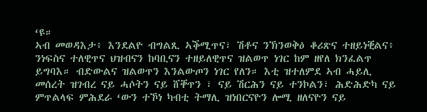‘ዩ።
ኣብ መወዳእታ፥ እንደልዮ ብግልጺ ኣቕሚጥና፣ ሽቶና ንኽንወቅዕ ቆሪጽና ተዘይነቒልና፥ ንነፍስና ተለዊጥና ህዝብናን ከባቢናን ተዘይለዊጥና ዝልወጥ ነገር ከም ዘየለ ክንፈልጥ ይግባእ። ብድውልና ዝልወጥን እንልውጦን ነገር የለን። እቲ ዝተለምደ ኣብ ሓይሊ መሰረት ዝገብረ ናይ ሓሶትን ናይ ሸቐጥን ፣ ናይ ሽርሕን ናይ ተንኮልን፣ ሕድሕድካ ናይ ምጥልላፍ ምሕደራ ‘ውን ተኾነ ካብቲ ትማሊ ዝነበርናዮን ሎሚ ዘለናዮን ናይ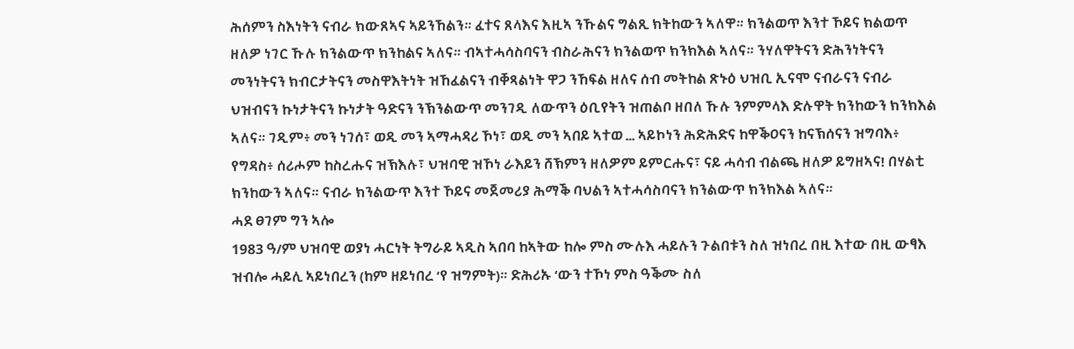ሕሰምን ስእነትን ናብራ ክውጸኣና ኣይንኸልን። ፈተና ጸላእና እዚኣ ንኹልና ግልጺ ክትከውን ኣለዋ። ክንልወጥ እንተ ኾይና ክልወጥ ዘለዎ ነገር ኹሉ ክንልውጥ ክንከልና ኣለና። ብኣተሓሳስባናን ብስራሕናን ክንልወጥ ክንክእል ኣለና። ንሃለዋትናን ድሕንነትናን መንነትናን ክብርታትናን መስዋእትነት ዝኸፈልናን ብቐጻልነት ዋጋ ንኸፍል ዘለና ሰብ መትከል ጽኑዕ ህዝቢ ኢናሞ ናብራናን ናብራ ህዝብናን ኩነታትናን ኩነታት ዓድናን ንኽንልውጥ መንገዲ ለውጥን ዕቢየትን ዝጠልቦ ዘበለ ኹሉ ንምምላእ ድሉዋት ክንከውን ክንክእል ኣለና። ገዲም፥ መን ነገሰ፣ ወዲ መን ኣማሓዳሪ ኾነ፣ ወዲ መን ኣበይ ኣተወ … ኣይኮነን ሕድሕድና ከዋቕዐናን ከናኽሰናን ዝግባእ፥ የግዳስ፥ ሰሪሖም ከስረሑና ዝኽእሉ፣ ህዝባዊ ዝኾነ ራእይን ሸኽምን ዘለዎም ይምርሑና፣ ናይ ሓሳብ ብልጫ ዘለዎ ይግዘኣና! በሃልቲ ክንከውን ኣለና። ናብራ ክንልውጥ እንተ ኾይና መጀመሪያ ሕማቕ ባህልን ኣተሓሳስባናን ክንልውጥ ክንክእል ኣለና።
ሓደ ፀገም ግን ኣሎ
1983 ዓ/ም ህዝባዊ ወያነ ሓርነት ትግራይ ኣዲስ ኣበባ ከኣትው ከሎ ምስ ሙሉእ ሓይሉን ጉልበቱን ስለ ዝነበረ በዚ እተው በዚ ውፃእ ዝብሎ ሓይሊ ኣይነበረን (ከም ዘይነበረ ‘የ ዝግምት)። ድሕሪኡ ‘ውን ተኾነ ምስ ዓቕሙ ስለ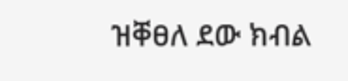ዝቐፀለ ደው ክብል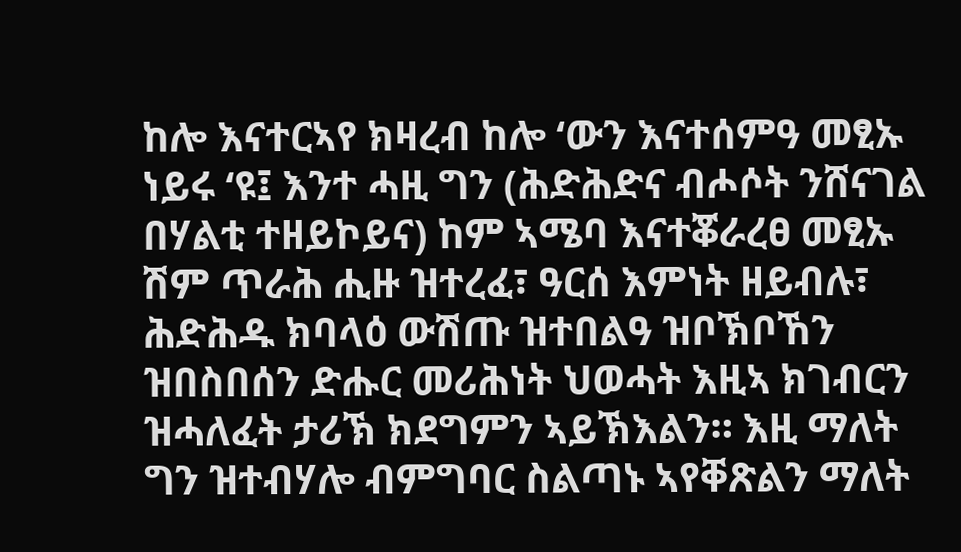ከሎ እናተርኣየ ክዛረብ ከሎ ‘ውን እናተሰምዓ መፂኡ ነይሩ ‘ዩ፤ እንተ ሓዚ ግን (ሕድሕድና ብሖሶት ንሸናገል በሃልቲ ተዘይኮይና) ከም ኣሜባ እናተቖራረፀ መፂኡ ሽም ጥራሕ ሒዙ ዝተረፈ፣ ዓርሰ እምነት ዘይብሉ፣ ሕድሕዱ ክባላዕ ውሽጡ ዝተበልዓ ዝቦኽቦኸን ዝበስበሰን ድሑር መሪሕነት ህወሓት እዚኣ ክገብርን ዝሓለፈት ታሪኽ ክደግምን ኣይኽእልን። እዚ ማለት ግን ዝተብሃሎ ብምግባር ስልጣኑ ኣየቐጽልን ማለት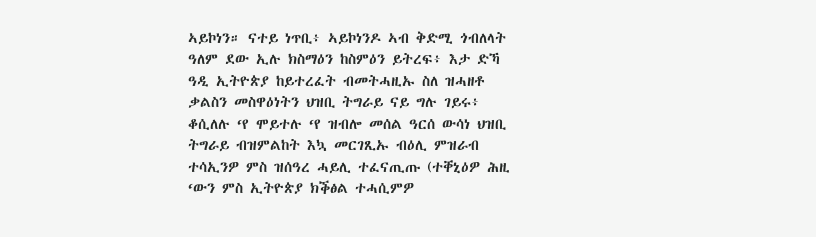ኣይኮነን። ናተይ ነጥቢ፥ ኣይኮነንዶ ኣብ ቅድሚ ጎብለላት ዓለም ደው ኢሉ ክስማዕን ከስምዕን ይትረፍ፥ እታ ድኻ ዓዲ ኢትዮጵያ ከይተረፈት ብመትሓዚኡ ስለ ዝሓዘቶ ቃልስን መስዋዕነትን ህዝቢ ትግራይ ናይ ግሉ ገይሩ፥ ቆሲለሉ ‘የ ሞይተሉ ‘የ ዝብሎ መሰል ዓርሰ ውሳነ ህዝቢ ትግራይ ብዝምልከት እኳ መርገጺኡ ብዕሊ ምዝራብ ተሳኢንዎ ምስ ዝሰዓረ ሓይሊ ተፈናጢጡ (ተቐኒዕዎ ሕዚ ‘ውን ምስ ኢትዮጵያ ክቕፅል ተሓሲምዎ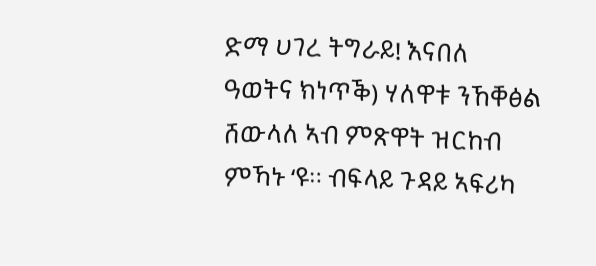ድማ ሀገረ ትግራይ! እናበለ ዓወትና ክነጥቕ) ሃለዋቱ ንኸቐፅል ሸውላለ ኣብ ምጽዋት ዝርከብ ምኻኑ ‘ዩ። ብፍላይ ጉዳይ ኣፍሪካ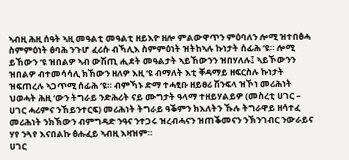ኣብዚ ሕዚ ሰዓት ኣዚ መዓልቲ መዓልቲ ዘይእዮ ዘሎ ምልውዋጥን ምዕባለን ሎሚ ዝተበፅሓ ስምምዕነት ፅባሕ ንጉሆ ፈሪሱ ብኻሊእ ስምምዕነት ዝትከኣሉ ኩነታት ሰፊሕ ‘ዩ። ሎሚ ይኸውን ‘ዩ ዝበልዎ ኣብ ውሽጢ ሒደት መዓልታት ኣይኸውንን ዝበሃለሉ፤ ኣይኾውንን ዝበልዎ ብተመሳሳሊ ክኸውን ዘለዎ እዚ ‘ዩ ብማለት እቲ ቐዳማይ ዘፍርስሉ ኩነታት ዝፍጠረሉ ኣጋጥሚ ሰፊሕ ‘ዩ። ብምኻኑ ድማ ተሓፂቡ ዘይፀሪ ሽንፍላ ዝኾነ መሪሕነት ህወሓት ሕዚ ‘ውን ትግራይ ንድሕሪት ናይ ሙግታት ዓላማ ተዘይሃልይዎ (መስረቲ ሀገር – ሀገር ሓሪምና ንኸይንተርፍ) መሪሕነት ትግራይ ዓቕምን ክእለትን ኹሉ ትግራዋይ ዘሳተፈ መሪሕነት ንክኽውን ብምግዳድ ንዓና ንተጋሩ ዝረብሓናን ዝጠቕመናን ንኽንገብር ንውራይና ሃየ ንጓየ እናበልኩ ፅሑፈይ ኣብዚ እዛዝም።
ሀገር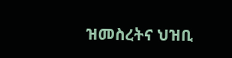ዝመስረትና ህዝቢ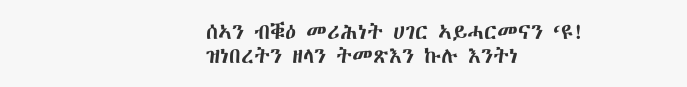ሰኣን ብቑዕ መሪሕነት ሀገር ኣይሓርመናን ‘ዩ!
ዝነበረትን ዘላን ትመጽእን ኩሉ እንትነ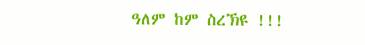ዓለም ከም ስረኽዩ !!!